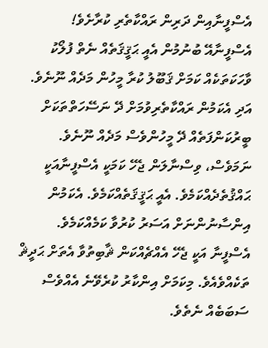އެސްފީނާއިން ދަރިން ރައްކާތެރި ކުރާށެވެ!
އެސްފީނާއޭ ބުނުމުން އެއީ ޙަޤީޤަތެއް ނެތް ފުލޯކު ވާހަކަތަކެއް ކަމަށް ޤަބޫލު ކުރާ މީހުން މަދެއް ނޫނެވެ. އަދި އެކަމުން ރައްކާތެރިވުމަށް ދޭ ނަސޭހަތްތަކަށް ބީރުކަންފަތެއް ދޭ މީހުންވެސް މަދެއް ނޫނެވެ. ނަމަވެސް، ވިސްނާލަން ޖެހޭ ކަމަކީ އެސްފީނާއަކީ ޙައްޤުތެދެއްކަމެވެ. އެއީ ޙަޤީޤަތެއްކަމެވެ. އެކަމުން އިންސާނުންނަށް އަސަރު ކުރުވާ ކަމެއްކަމެވެ. އެސްފީނާ އަކީ ޖެހޭ އެއްޗެއްކަން ޘާބިތުވާ އެތަށް ޙަދީޘް ތަކެއްވެއެވެ. މިކަމަށް އިންކާރު ކުރެވޭނެ އެއްވެސް ސަބަބެއް ނެތެވެ.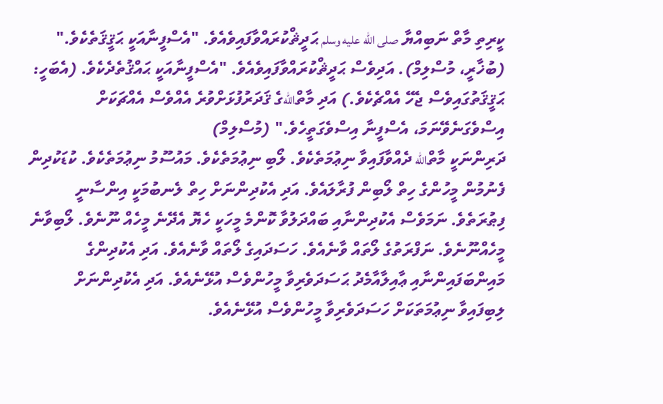ކީރިތި މާތް ނަބިއްޔާ صلى الله عليه وسلم ޙަދީޘްކުރައްވާފައިވެއެވެ. "އެސްފީނާއަކީ ޙަޤީޤަތެކެވެ." (ބުޚާރީ، މުސްލިމް). އަދިވެސް ޙަދީޘްކުރައްވާފައިވެއެވެ. "އެސްފީނާއަކީ ޙައްޤުތެދެކެވެ. (އެބަހީ: ޙަޤީޤަތުގައިވެސް ޖެހޭ އެއްޗެކެވެ.) އަދި މާތްاللهގެ ޤަދަރުފުޅަށްވުރެ އެއްވެސް އެއްޗަކަށް އިސްވެގަނެވޭނަމަ، އެސްފީނާ އިސްވެގަތީހެވެ." (މުސްލިމް)
ދަރިންނަކީ މާތްالله ދެއްވާފައިވާ ނިޢުމަތެކެވެ. ލޯބި ނިޢުމަތެކެވެ. މައުސޫމު ނިޢުމަތެކެވެ. ކުޑަކުދިން ފެނުމުން މީހުންގެ ހިތް ލޯބިން ފުރާލައެވެ. އަދި އެކުދިންނަށް ހިތް ލެނބުމަކީ އިންސާނީ ފިޠުރަތެވެ. ނަމަވެސް އެކުދިންނާއި ބައްދަލުވާ ކޮންމެ މީހަކީ ހެޔޮ އެދޭނެ މީހެއް ނޫނެވެ. ލޯބިވާނެ މީހެއްނޫނެވެ. ނަފްރަތުގެ ލޯތައް ވާނެއެވެ. ހަސަދައިގެ ލޯތައް ވާނެއެވެ. އަދި އެކުދިންގެ މައިންބަފައިންނާއި ޢާއިލާއާމެދު ޙަސަދަވެރިވާ މީހުންވެސް އުޅޭނެއެވެ. އަދި އެކުދިންނަށް ލިބިފައިވާ ނިޢުމަތަކަށް ހަސަދަވެރިވާ މީހުންވެސް އުޅޭނެއެވެ.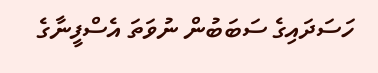ހަސަދައިގެ ސަބަބުން ނުވަތަ އެސްފީނާގެ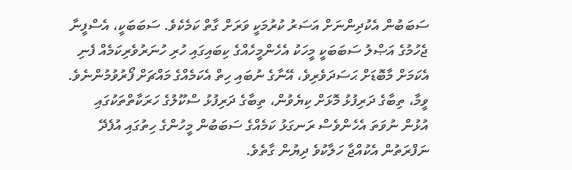ސަބަބުން އެކުދިންނަށް އަސަރު ކުރުމަކީ ވަރަށް ގާތް ކަމެކެވެ. ސަބަބަކީ، އެސްފީނާ ޖެހުމުގެ އަޞްލު ސަބަބަކީ މީހަކު އެހެންމީހެއްގެ ކިބައިގައި ހުރި ހުނަރުވެރިކަމެއް ފެނި އެކަމަށް މާބޮޑަށް ޙަސަދަވެރިވެ، އޭނާގެ ނުބައި ހިތް އެކަމެއްގެ މައްޗަށް ފޯރުވުމުންނެވެ. ވީމާ، ތިބާގެ ދަރިފުޅު މޮޅަށް ކިޔެވުން، ތިބާގެ ދަރިފުޅު ސްކޫލުގެ ހަރަކާތްތަކުގައި އުޅުން ނުވަތަ އެހެންވެސް ރަނގަޅު ކަމެއްގެ ސަބަބުން މީހުންގެ ހިތުގައި އުފެދޭ ނަފްރަތުން އެކުއްޖާ ހަލާކުވެ ދިޔުން ގާތެވެ.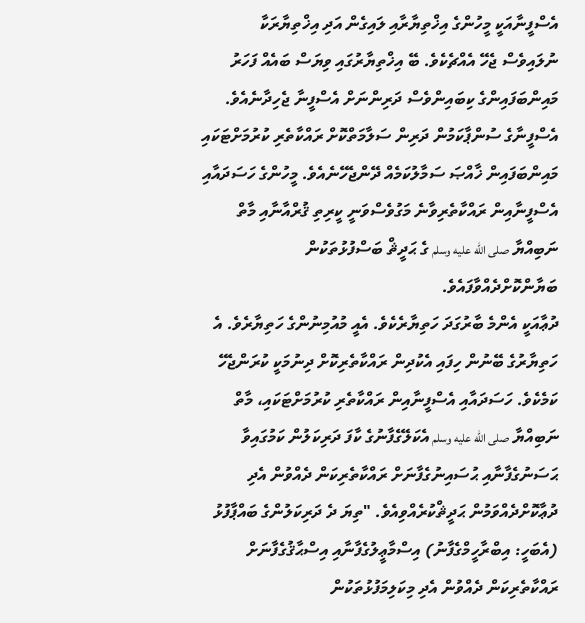އެސްފީނާއަކީ މީހުންގެ އިޚްތިޔާރާއި ލައިގެން އަދި އިޚްތިޔާރަކާ ނުލައިވެސް ޖެހޭ އެއްޗެކެވެ. ބޭ އިޚްތިޔާރުގައި ވިޔަސް ބައެއް ފަހަރު މައިންބަފައިންގެ ކިބައިންވެސް ދަރިންނަށް އެސްފީނާ ޖެހިދާނެއެވެ. އެސްފީނާގެ ސުންޕާކަމުން ދަރިން ސަލާމަތްކޮށް ރައްކާތެރި ކުރުމަށްޓަކައި މައިންބަފައިން ޚާއްޞަ ސަމާލުކަމެއް ދޭންޖެހޭނެއެވެ. މީހުންގެ ހަސަދައާއި އެސްފީނާއިން ރައްކާތެރިވާނެ މަގުވެސްވަނީ ކީރިތި ޤުރްއާނާއި މާތް ނަބިއްޔާ صلى الله عليه وسلم ގެ ޙަދީޘް ބަސްފުޅުތަކުން ބަޔާންކޮށްދެއްވާފައެވެ.
ދުޢާއަކީ އެންމެ ބާރުގަދަ ހަތިޔާރެކެވެ. އެއީ މުއުމިނުންގެ ހަތިޔާރެވެ. އެ ހަތިޔާރުގެ ބޭނުން ހިފައި އެކުދިން ރައްކާތެރިކޮށް ދިނުމަކީ ކުރަންޖެހޭ ކަމެކެވެ. ހަސަދައާއި އެސްފީނާއިން ރައްކާތެރި ކުރުމަށްޓަކައި، މާތް ނަބިއްޔާ صلى الله عليه وسلم އެކަލޭގެފާނުގެ ކާފަ ދަރިކަލުން ކަމުގައިވާ ޙަސަނުގެފާނާއި ޙުސައިނުގެފާނަށް ރައްކާތެރިކަން ދެއްވުން އެދި ދުޢާކޮށްދެއްވަމުން ޙަދީޘްކުރެއްވިއެވެ. "ތިޔަ ދެ ދަރިކަލުންގެ ބައްޕާފުޅު (އެބަހީ: އިބްރާހީމްގެފާނު) އިސްމާޢީލުގެފާނާއި އިސްޙާޤުގެފާނަށް ރައްކާތެރިކަން ދެއްވުން އެދި މިކަލިމަފުޅުތަކުން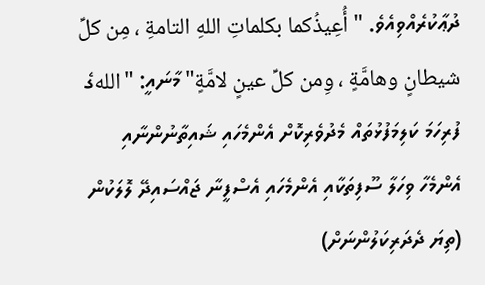ދުޢާކުރެއްވިއެވެ. "أُعِيذُكما بكلماتِ اللهِ التامةِ ، مِن كلِّ شيطانٍ وهامَّةٍ ، وِمن كلِّ عينٍ لامَّةٍ" މާނައީ: "اللهގެ ފުރިހަމަ ކަލިމަފުޅުތައް މެދުވެރިކޮށް އެންމެހައި ޝައިތާނުންނާއި އެންމެހާ ވިހަލާ ސޫފިތަކާއި އެންމެހައި އެސްފީނާ ޖައްސައިދޭ ލޮލަކުން (ތިޔަ ދެދަރިކަލުންނަށް)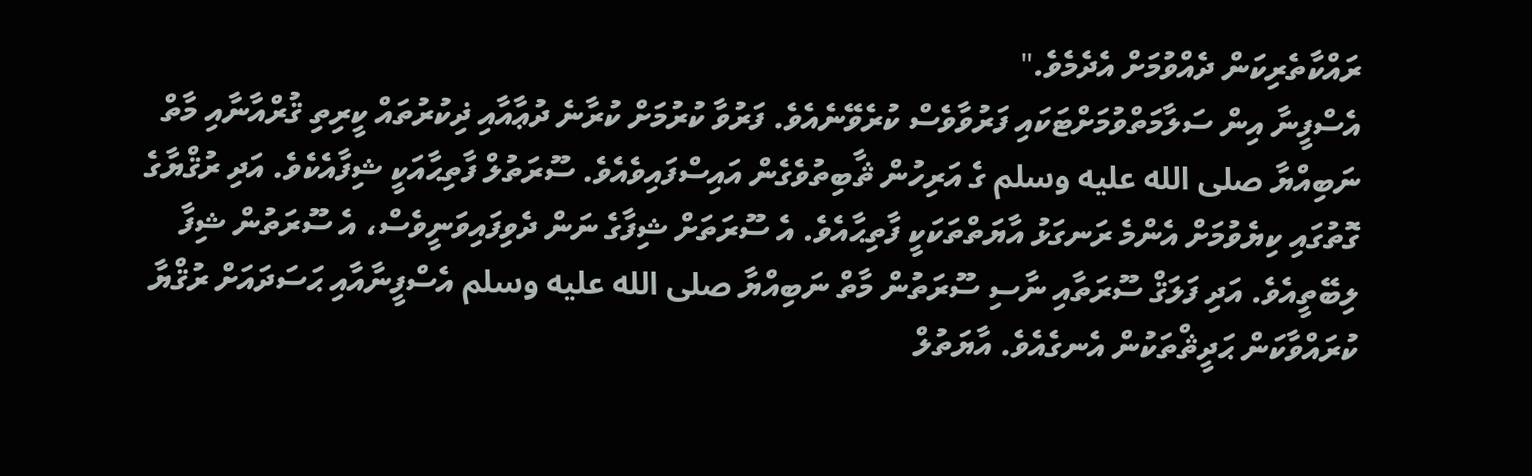ރައްކާތެރިކަން ދެއްވުމަށް އެދެމެވެ."
އެސްފީނާ އިން ސަލާމަތްވުމަށްޓަކައި ފަރުވާވެސް ކުރެވޭނެއެވެ. ފަރުވާ ކުރުމަށް ކުރާނެ ދުޢާއާއި ޛިކުރުތައް ކީރިތި ޤުރްއާނާއި މާތް ނަބިއްޔާ صلى الله عليه وسلم ގެ އަރިހުން ޘާބިތުވެގެން އައިސްފައިވެއެވެ. ސޫރަތުލް ފާތިޙާއަކީ ޝިފާއެކެވެ. އަދި ރުޤްޔާގެ ގޮތުގައި ކިޔެވުމަށް އެންމެ ރަނގަޅު އާޔަތްތަކަކީ ފާތިޙާއެވެ. އެ ސޫރަތަށް ޝިފާގެ ނަން ދެވިފައިވަނީވެސް، އެ ސޫރަތުން ޝިފާ ލިބޭތީއެވެ. އަދި ފަލަޤް ސޫރަތާއި ނާސި ސޫރަތުން މާތް ނަބިއްޔާ صلى الله عليه وسلم އެސްފީނާއާއި ޙަސަދައަށް ރުޤްޔާ ކުރައްވާކަން ޙަދީޘްތަކުން އެނގެއެވެ. އާޔަތުލް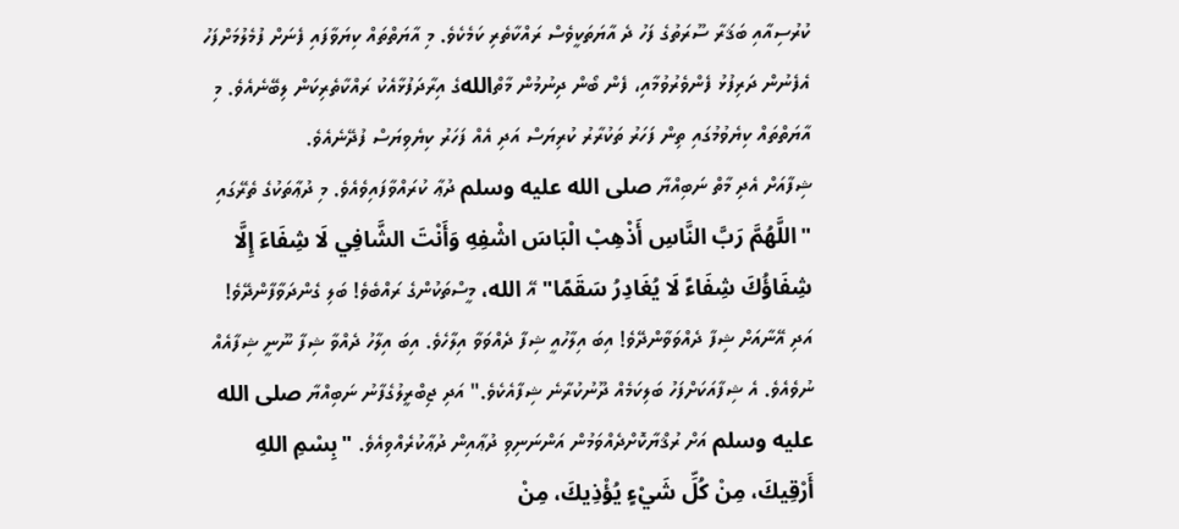ކުރުސިއާއި ބަޤަރާ ސޫރަތުގެ ފަހު ދެ އާޔަތަކީވެސް ރައްކާތެރި ކަމެކެވެ. މި އާޔަތްތައް ކިޔަވާފައި ފެނަށް ފުމެލުމަށްފަހު އެފެނުން ދަރިފުޅު ފެންވެރުވުމާއި، ފެން ބޯން ދިނުމުން މާތްاللهގެ އިރާދަފުޅާއެކު ރައްކާތެރިކަން ލިބޭނެއެވެ. މި އާޔަތްތައް ކިޔެވުމުގައި ތިން ފަހަރު ތަކުރާރު ކުރިޔަސް އަދި އެއް ފަހަރު ކިޔެވިޔަސް ފުދޭނެއެވެ.
ޝިފާއަށް އެދި މާތް ނަބިއްޔާ صلى الله عليه وسلم ދުޢާ ކުރައްވާފައިވެއެވެ. މި ދުޢާތަކުގެ ތެރޭގައި "اللَّهُمَّ رَبَّ النَّاسِ أَذْهِبْ الْبَاسَ اشْفِهِ وَأَنْتَ الشَّافِي لَا شِفَاءَ إِلَّا شِفَاؤُكَ شِفَاءً لَا يُغَادِرُ سَقَمًا" އޭ الله، މީސްތަކުންގެ ރައްބެވެ! ބަލި ގެންދަވާފާންދޭވެ! އަދި އޭނާއަށް ޝިފާ ދެއްވަވާންދޭވެ! އިބަ އިލާހުއީ ޝިފާ ދެއްވަވާ އިލާހެވެ. އިބަ އިލާހު ދެއްވާ ޝިފާ ނޫނީ ޝިފާއެއް ނުވެއެވެ. އެ ޝިފާއަކަށްފަހު ބަލިކަމެއް ދޫނުކުރާނެ ޝިފާއެކެވެ." އަދި ޖިބްރީލުގެފާނު ނަބިއްޔާ صلى الله عليه وسلم އަށް ރުޤްޔާކޮށްދެއްވަމުން އަންނަނިވި ދުޢާއިން ދުޢާކުރެއްވިއެވެ. "بِسْمِ اللهِ أَرْقِيكَ، مِنْ كُلِّ شَيْءٍ يُؤْذِيكَ، مِنْ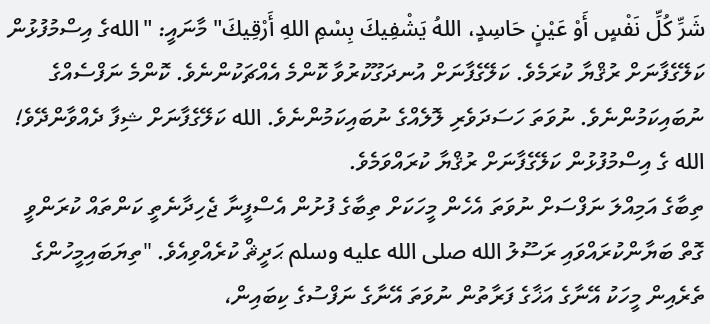شَرِّ كُلِّ نَفْسٍ أَوْ عَيْنٍ حَاسِدٍ، اللهُ يَشْفِيكَ بِسْمِ اللهِ أَرْقِيكَ" މާނައީ: "اللهގެ އިސްމުފުޅުން ކަލޭގެފާނަށް ރުޤްޔާ ކުރަމެވެ. ކަލޭގެފާނަށް އުނދަގޫކުރުވާ ކޮންމެ އެއްޗަކުންނެވެ. ކޮންމެ ނަފްސެއްގެ ނުބައިކަމުންނެވެ. ނުވަތަ ހަސަދަވެރި ލޮލެއްގެ ނުބައިކަމުންނެވެ. الله ކަލޭގެފާނަށް ޝިފާ ދެއްވާންދޭވެ! الله ގެ އިސްމުފުޅުން ކަލޭގެފާނަށް ރުޤްޔާ ކުރައްވަމެވެ.
ތިބާގެ އަމިއްލަ ނަފްސަށް ނުވަތަ އެހެން މީހަކަށް ތިބާގެ ފުށުން އެސްފީނާ ޖެހިދާނެތީ ކަންތައް ކުރަންވީ ގޮތް ބަޔާންކުރައްވައި ރަސޫލު الله صلى الله عليه وسلم ޙަދީޘް ކުރެއްވިއެވެ. "ތިޔަބައިމީހުންގެ ތެރެއިން މީހަކު އޭނާގެ އަޚާގެ ފަރާތުން ނުވަތަ އޭނާގެ ނަފްސުގެ ކިބައިން،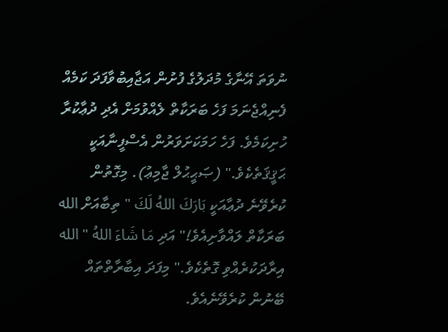ނުވަތަ އޭނާގެ މުދަލުގެ ފުށުން އަޖާއިބުވާފަދަ ކަމެއް ފެނިއްޖެނަމަ ފަހެ ބަރަކާތް ލެއްވުމަށް އެދި ދުޢާކުރާ ހުށިކަމެވެ. ފަހެ ހަމަކަށަވަރުން އެސްފީނާއަކީ ޙަޤީޤަތެކެވެ." (ޞަޙީޙުލް ޖާމިޢު). މިގޮތުން ކުރެވޭނެ ދުޢާއަކީ بَارَكَ اللهُ لَكَ " ތިބާއަށް الله ބަރަކާތް ލައްވާށިއެވެ!" އަދި مَا شَاءَ اللهُ " الله އިރާދަކުރެއްވި ގޮތެކެވެ." މިފަދަ އިބާރާތްތައް ބޭނުން ކުރެވޭނެއެވެ.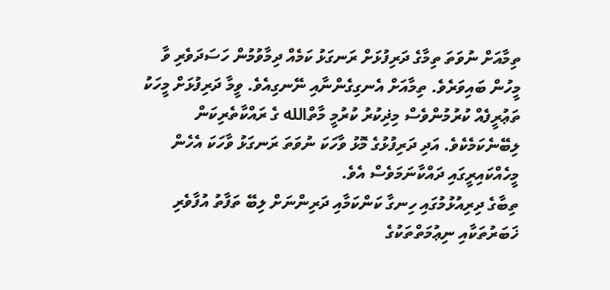ތިމާއަށް ނުވަތަ ތިމާގެ ދަރިފުޅަށް ރަނގަޅު ކަމެއް ދިމާވުމުން ހަސަދަވެރި ވާ މީހުން ބައިވަރެވެ. ތިމާއަށް އެނގިގެންނާއި ނޭނގިއެވެ. ވީމާ ދަރިފުޅަށް މީހަކު ތަޢުރީފެއް ކުރުމުންވެސް މިޛިކުރު ކުރުމީ މާތްالله ގެ ރައްކާތެރިކަން ލިބޭނެކަމެކެވެ. އަދި ދަރިފުޅުގެ މޮޅު ވާހަކަ ނުވަތަ ރަނގަޅު ވާހަކަ އެހެން މީހެއްކައިރީގައި ދައްކާނަމަވެސް އެވެ.
ތިބާގެ ދިރިއުޅުމުގައި ހިނގާ ކަންކަމާއި ދަރިންނަށް ލިބޭ ތަފާތު އުފާވެރި ޚަބަރުތަކާއި ނިޢުމަތްތަކުގެ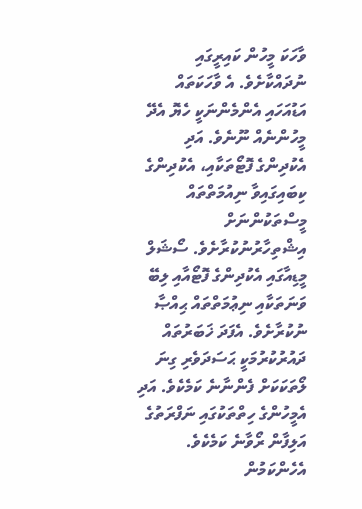ވާހަކަ މީހުން ކައިރީގައި ނުދައްކާށެވެ. އެ ވާހަކަތައް އަޑުއަހައި އެންމެންނަކީ ހެޔޮ އެދޭ މީހުންނެއް ނޫނެވެ. އަދި އެކުދިންގެ ފޮޓޯތަކާއި، އެކުދިންގެ ކިބައިގައިވާ ނިއުމަތްތައް މީސްތަކުންނަށް އިޝްތިހާރުނުކުރާށެވެ. ސޯޝަލް މީޑިއާގައި އެކުދިންގެ ފޮޓޯއާއި ލިބޭ ވަނަތަކާއި ނިޢުމަތްތައް ޙިއްޞާ ނުކުރާށެވެ. އެފަދަ ޚަބަރުތައް ދައުރުކުރުމަކީ ޙަސަދަވެރި ގިނަ ލޯތަކަކަށް ފެންނާނެ ކަމެކެވެ. އަދި އެމީހުންގެ ހިތްތަކުގައި ނަފްރަތުގެ އަލިފާން ރޯވާނެ ކަމެކެވެ. އެހެންކަމުން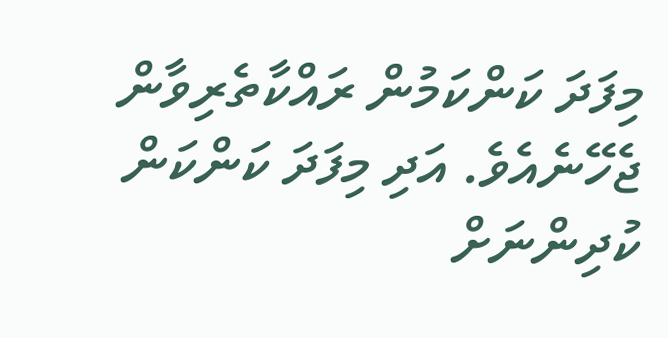މިފަދަ ކަންކަމުން ރައްކާތެރިވާން ޖެހޭނެއެވެ. އަދި މިފަދަ ކަންކަން ކުދިންނަށް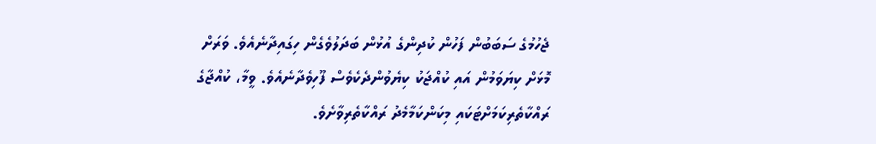ޖެހުމުގެ ސަބަބުން ފަހުން ކުދިންގެ އުޅުން ބަދަލުވެގެން ހިގައިދާނެއެވެ. ވަރަށް މޮޅަށް ކިޔަވަމުން އައި ކުއްޖަކު ކިޔެވުންދެކެވެސް ފޫހިވެދާނެއެވެ. ވީމާ، ކުއްޖާގެ ރައްކާތެރިކަމަށްޓަކައި މިކަންކަމާމެދު ރައްކާތެރިވާށެވެ.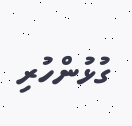ގުޅުންހުރި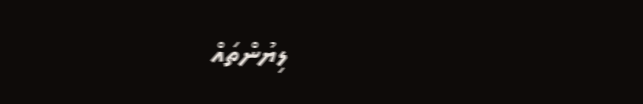ލިޔުންތައް